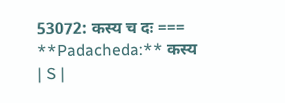53072: कस्य च दः === **Padacheda:** कस्य | S |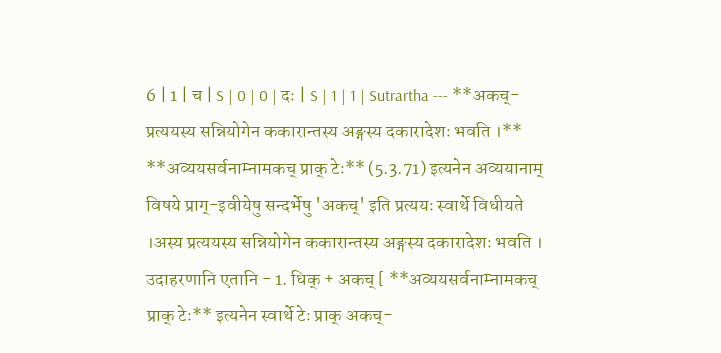6 | 1 | च | S | 0 | 0 | दः | S | 1 | 1 | Sutrartha --- **अकच्-प्रत्ययस्य सन्नियोगेन ककारान्तस्य अङ्गस्य दकारादेशः भवति ।** **अव्ययसर्वनाम्नामकच् प्राक् टेः** (5.3.71) इत्यनेन अव्ययानाम् विषये प्राग्-इवीयेषु सन्दर्भेषु 'अकच्' इति प्रत्ययः स्वार्थे विधीयते ।अस्य प्रत्ययस्य सन्नियोगेन ककारान्तस्य अङ्गस्य दकारादेशः भवति । उदाहरणानि एतानि - 1. धिक् + अकच् [ **अव्ययसर्वनाम्नामकच् प्राक् टेः** इत्यनेन स्वार्थे टेः प्राक् अकच्-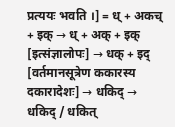प्रत्ययः भवति ।] = ध् + अकच् + इक् → ध् + अक् + इक् [इत्संज्ञालोपः] → धक् + इद् [वर्तमानसूत्रेण ककारस्य दकारादेशः] → धकिद् → धकिद् / धकित्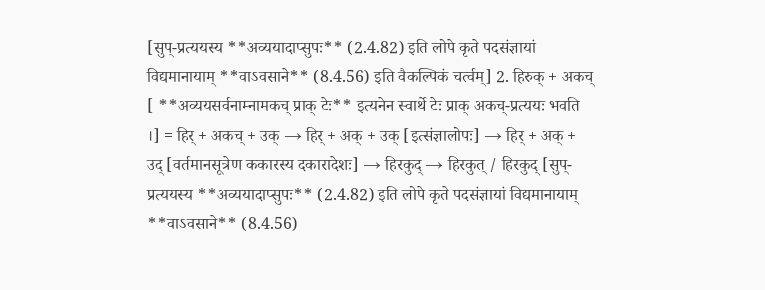[सुप्-प्रत्ययस्य **अव्ययादाप्सुपः** (2.4.82) इति लोपे कृते पदसंज्ञायां विद्यमानायाम् **वाऽवसाने** (8.4.56) इति वैकल्पिकं चर्त्वम्] 2. हिरुक् + अकच् [ **अव्ययसर्वनाम्नामकच् प्राक् टेः** इत्यनेन स्वार्थे टेः प्राक् अकच्-प्रत्ययः भवति ।] = हिर् + अकच् + उक् → हिर् + अक् + उक् [इत्संज्ञालोपः] → हिर् + अक् + उद् [वर्तमानसूत्रेण ककारस्य दकारादेशः] → हिरकुद् → हिरकुत् / हिरकुद् [सुप्-प्रत्ययस्य **अव्ययादाप्सुपः** (2.4.82) इति लोपे कृते पदसंज्ञायां विद्यमानायाम् **वाऽवसाने** (8.4.56)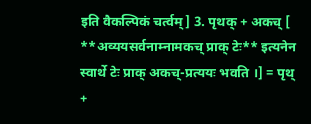इति वैकल्पिकं चर्त्वम्] 3. पृथक् + अकच् [ **अव्ययसर्वनाम्नामकच् प्राक् टेः** इत्यनेन स्वार्थे टेः प्राक् अकच्-प्रत्ययः भवति ।] = पृथ् +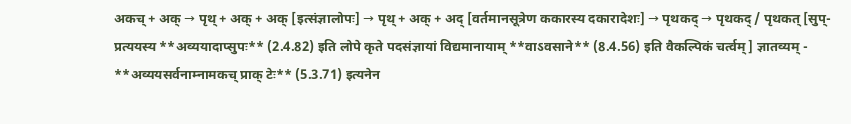अकच् + अक् → पृथ् + अक् + अक् [इत्संज्ञालोपः] → पृथ् + अक् + अद् [वर्तमानसूत्रेण ककारस्य दकारादेशः] → पृथकद् → पृथकद् / पृथकत् [सुप्-प्रत्ययस्य **अव्ययादाप्सुपः** (2.4.82) इति लोपे कृते पदसंज्ञायां विद्यमानायाम् **वाऽवसाने** (8.4.56) इति वैकल्पिकं चर्त्वम्] ज्ञातव्यम् - **अव्ययसर्वनाम्नामकच् प्राक् टेः** (5.3.71) इत्यनेन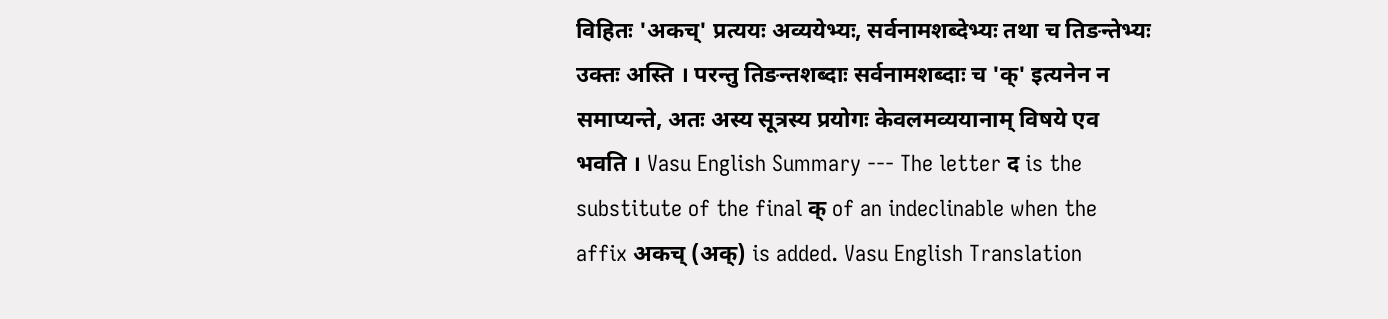विहितः 'अकच्' प्रत्ययः अव्ययेभ्यः, सर्वनामशब्देभ्यः तथा च तिङन्तेभ्यः उक्तः अस्ति । परन्तु तिङन्तशब्दाः सर्वनामशब्दाः च 'क्' इत्यनेन न समाप्यन्ते, अतः अस्य सूत्रस्य प्रयोगः केवलमव्ययानाम् विषये एव भवति । Vasu English Summary --- The letter द is the substitute of the final क् of an indeclinable when the affix अकच् (अक्) is added. Vasu English Translation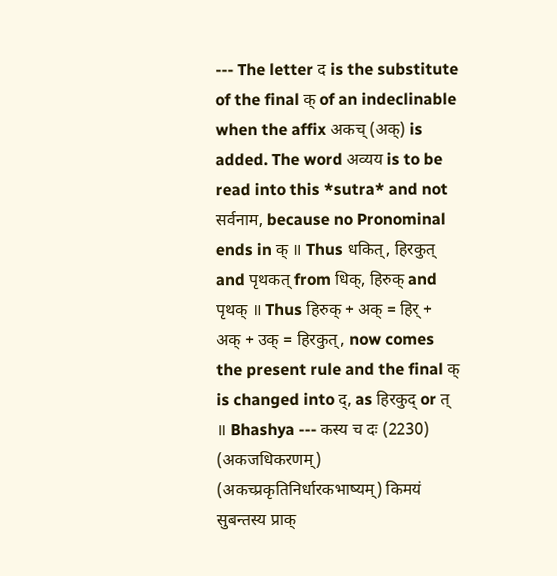--- The letter द is the substitute of the final क् of an indeclinable when the affix अकच् (अक्) is added. The word अव्यय is to be read into this *sutra* and not सर्वनाम, because no Pronominal ends in क् ॥ Thus धकित्, हिरकुत् and पृथकत् from धिक्, हिरुक् and पृथक् ॥ Thus हिरुक् + अक् = हिर् + अक् + उक् = हिरकुत्, now comes the present rule and the final क् is changed into द्, as हिरकुद् or त् ॥ Bhashya --- कस्य च दः (2230) (अकजधिकरणम्) (अकच्प्रकृतिनिर्धारकभाष्यम्) किमयं सुबन्तस्य प्राक्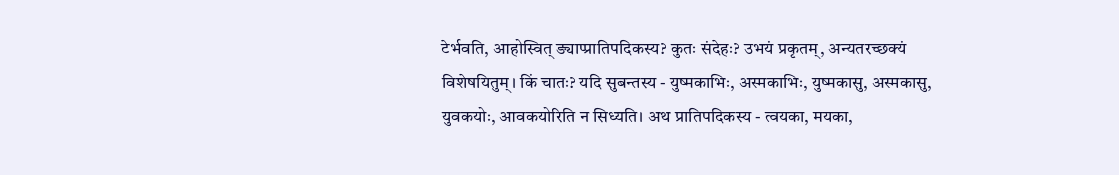टेर्भवति, आहोस्वित् ङ्याप्प्रातिपदिकस्य? कुतः संदेहः? उभयं प्रकृतम्, अन्यतरच्छक्यं विशेषयितुम्। किं चातः? यदि सुबन्तस्य - युष्मकाभिः, अस्मकाभिः, युष्मकासु, अस्मकासु, युवकयोः, आवकयोरिति न सिध्यति। अथ प्रातिपदिकस्य - त्वयका, मयका,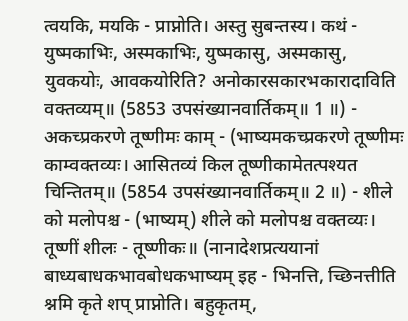त्वयकि, मयकि - प्राप्नोति। अस्तु सुबन्तस्य। कथं - युष्मकाभिः, अस्मकाभिः, युष्मकासु, अस्मकासु, युवकयोः, आवकयोरिति? अनोकारसकारभकारादाविति वक्तव्यम्॥ (5853 उपसंख्यानवार्तिकम्॥ 1 ॥) - अकच्प्रकरणे तूष्णीमः काम् - (भाष्यमकच्प्रकरणे तूष्णीमः काम्वक्तव्यः। आसितव्यं किल तूष्णीकामेतत्पश्यत चिन्तितम्॥ (5854 उपसंख्यानवार्तिकम्॥ 2 ॥) - शीले को मलोपश्च - (भाष्यम्) शीले को मलोपश्च वक्तव्यः। तूष्णीं शीलः - तूष्णीकः॥ (नानादेशप्रत्ययानां बाध्यबाधकभावबोधकभाष्यम् इह - भिनत्ति, च्छिनत्तीति श्नमि कृते शप् प्राप्नोति। बहुकृतम्,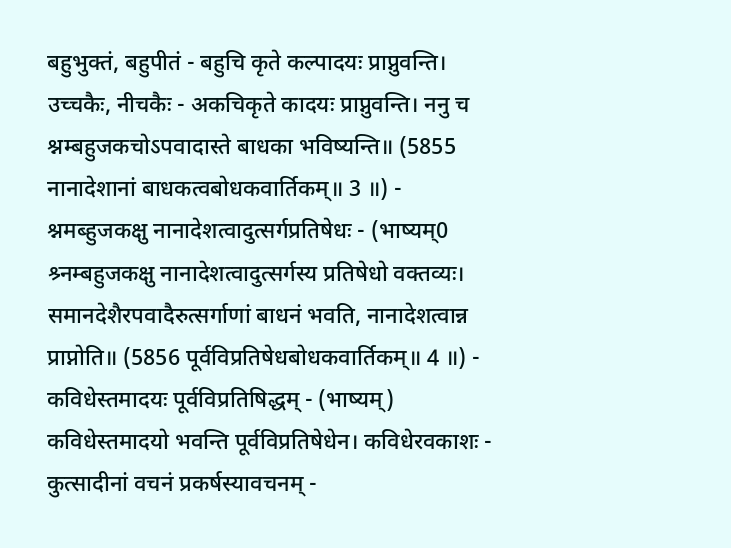बहुभुक्तं, बहुपीतं - बहुचि कृते कल्पादयः प्राप्नुवन्ति। उच्चकैः, नीचकैः - अकचिकृते कादयः प्राप्नुवन्ति। ननु च श्नम्बहुजकचोऽपवादास्ते बाधका भविष्यन्ति॥ (5855 नानादेशानां बाधकत्वबोधकवार्तिकम्॥ 3 ॥) - श्नमब्हुजकक्षु नानादेशत्वादुत्सर्गप्रतिषेधः - (भाष्यम्0 श्र्नम्बहुजकक्षु नानादेशत्वादुत्सर्गस्य प्रतिषेधो वक्तव्यः। समानदेशैरपवादैरुत्सर्गाणां बाधनं भवति, नानादेशत्वान्न प्राप्नोति॥ (5856 पूर्वविप्रतिषेधबोधकवार्तिकम्॥ 4 ॥) - कविधेस्तमादयः पूर्वविप्रतिषिद्धम् - (भाष्यम्) कविधेस्तमादयो भवन्ति पूर्वविप्रतिषेधेन। कविधेरवकाशः - कुत्सादीनां वचनं प्रकर्षस्यावचनम् -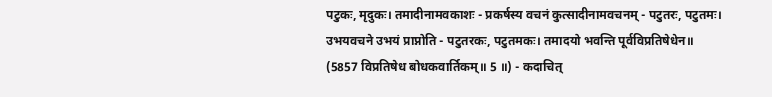पटुकः, मृदुकः। तमादीनामवकाशः - प्रकर्षस्य वचनं कुत्सादीनामवचनम् - पटुतरः, पटुतमः। उभयवचने उभयं प्राप्नोति - पटुतरकः, पटुतमकः। तमादयो भवन्ति पूर्वविप्रतिषेधेन॥ (5857 विप्रतिषेध बोधकवार्तिकम्॥ 5 ॥) - कदाचित्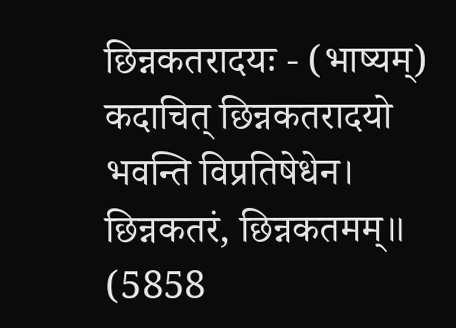छिन्नकतरादयः - (भाष्यम्) कदाचित् छिन्नकतरादयो भवन्ति विप्रतिषेधेन। छिन्नकतरं, छिन्नकतमम्॥ (5858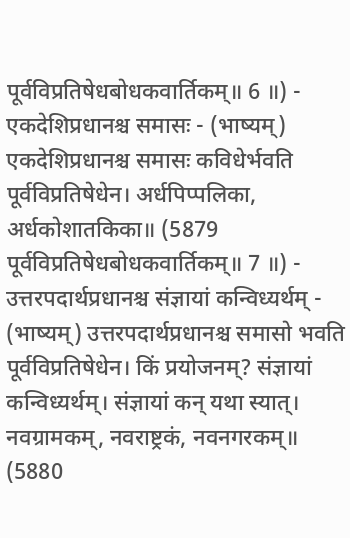पूर्वविप्रतिषेधबोधकवार्तिकम्॥ 6 ॥) - एकदेशिप्रधानश्च समासः - (भाष्यम्) एकदेशिप्रधानश्च समासः कविधेर्भवति पूर्वविप्रतिषेधेन। अर्धपिप्पलिका, अर्धकोशातकिका॥ (5879 पूर्वविप्रतिषेधबोधकवार्तिकम्॥ 7 ॥) - उत्तरपदार्थप्रधानश्च संज्ञायां कन्विध्यर्थम् - (भाष्यम्) उत्तरपदार्थप्रधानश्च समासो भवति पूर्वविप्रतिषेधेन। किं प्रयोजनम्? संज्ञायां कन्विध्यर्थम्। संज्ञायां कन् यथा स्यात्। नवग्रामकम्, नवराष्ट्रकं, नवनगरकम्॥ (5880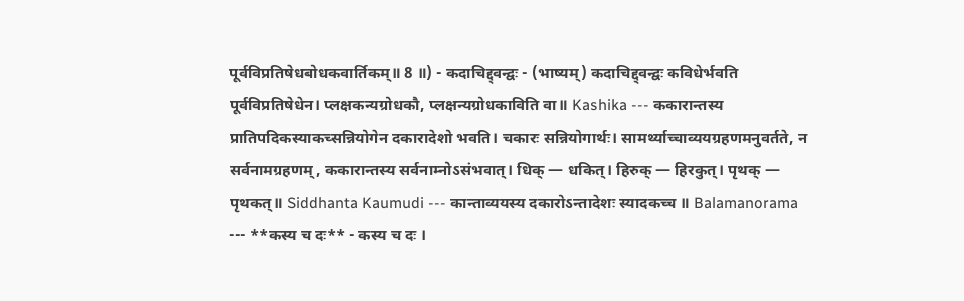पूर्वविप्रतिषेधबोधकवार्तिकम्॥ 8 ॥) - कदाचिद्द्वन्द्वः - (भाष्यम्) कदाचिद्द्वन्द्वः कविधेर्भवति पूर्वविप्रतिषेधेन। प्लक्षकन्यग्रोधकौ, प्लक्षन्यग्रोधकाविति वा॥ Kashika --- ककारान्तस्य प्रातिपदिकस्याकच्सन्नियोगेन दकारादेशो भवति। चकारः सन्नियोगार्थः। सामर्थ्याच्चाव्ययग्रहणमनुवर्तते, न सर्वनामग्रहणम्, ककारान्तस्य सर्वनाम्नोऽसंभवात्। धिक् — धकित्। हिरुक् — हिरकुत्। पृथक् — पृथकत्॥ Siddhanta Kaumudi --- कान्ताव्ययस्य दकारोऽन्तादेशः स्यादकच्च ॥ Balamanorama --- **कस्य च दः** - कस्य च दः ।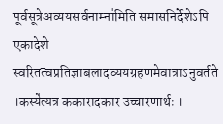पूर्वसूत्रेअव्ययसर्वनाम्ना॑मिति समासनिर्देशेऽपि एकादेशे स्वरितत्वप्रतिज्ञाबलादव्ययग्रहणमेवात्राऽनुवर्तते ।कस्ये॑त्यत्र ककारादकार उच्चारणार्थः ।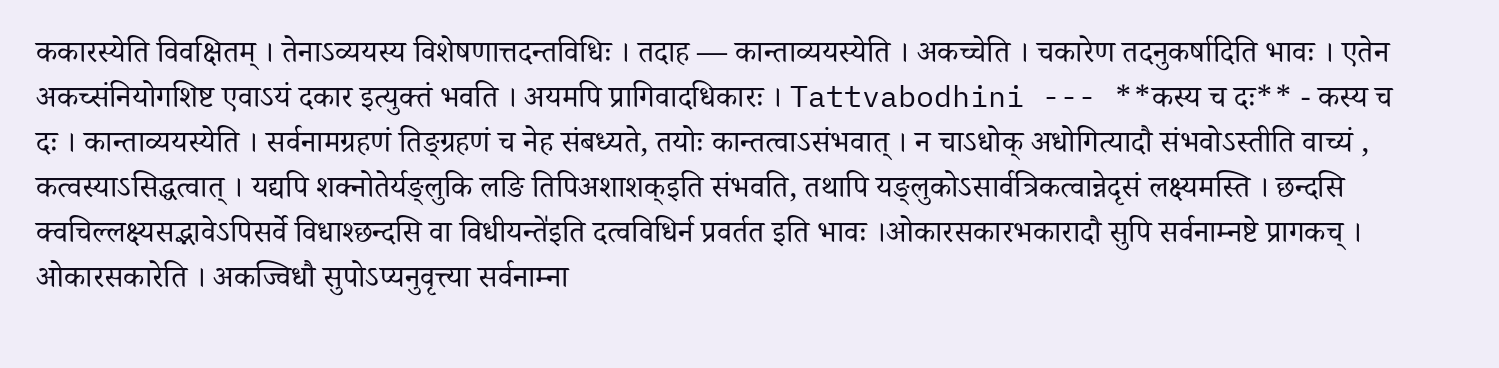ककारस्येति विवक्षितम् । तेनाऽव्ययस्य विशेषणात्तदन्तविधिः । तदाह — कान्ताव्ययस्येति । अकच्चेति । चकारेण तदनुकर्षादिति भावः । एतेन अकच्संनियोगशिष्ट एवाऽयं दकार इत्युक्तं भवति । अयमपि प्रागिवादधिकारः । Tattvabodhini --- **कस्य च दः** - कस्य च दः । कान्ताव्ययस्येति । सर्वनामग्रहणं तिङ्ग्रहणं च नेह संबध्यते, तयोः कान्तत्वाऽसंभवात् । न चाऽधोक् अधोगित्यादौ संभवोऽस्तीति वाच्यं , कत्वस्याऽसिद्धत्वात् । यद्यपि शक्नोतेर्यङ्लुकि लङि तिपिअशाशक्इति संभवति, तथापि यङ्लुकोऽसार्वत्रिकत्वान्नेदृसं लक्ष्यमस्ति । छन्दसि क्वचिल्लक्ष्यसद्भावेऽपिसर्वे विधाश्छन्दसि वा विधीयन्ते॑इति दत्वविधिर्न प्रवर्तत इति भावः ।ओकारसकारभकारादौ सुपि सर्वनाम्नष्टे प्रागकच् । ओकारसकारेति । अकज्विधौ सुपोऽप्यनुवृत्त्या सर्वनाम्ना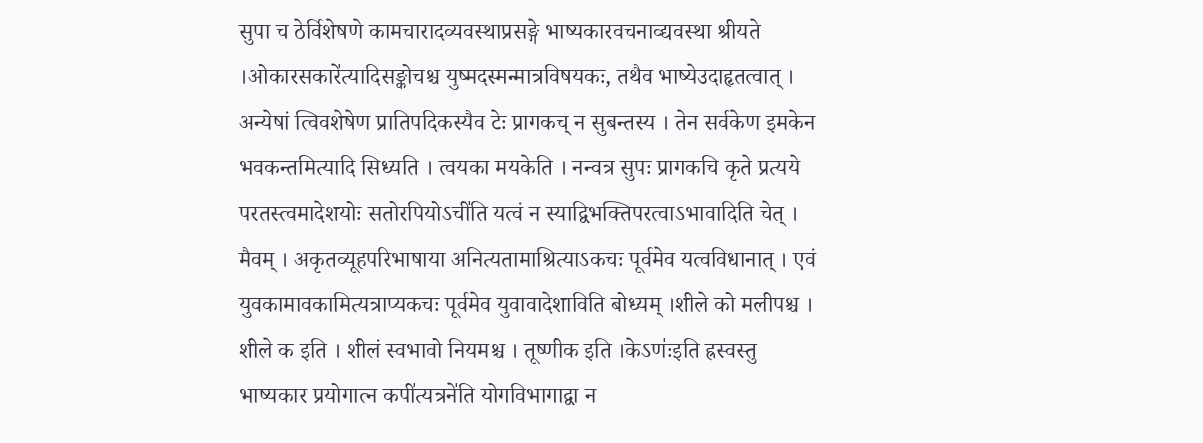सुपा च ठेर्विशेषणे कामचारादव्यवस्थाप्रसङ्गे भाष्यकारवचनाव्द्यवस्था श्रीयते ।ओकारसकारे॑त्यादिसङ्कोचश्च युष्मदस्मन्मात्रविषयकः, तथैव भाष्येउदाहृतत्वात् । अन्येषां त्विवशेषेण प्रातिपदिकस्यैव टेः प्रागकच् न सुबन्तस्य । तेन सर्वकेण इमकेन भवकन्तमित्यादि सिध्यति । त्वयका मयकेति । नन्वत्र सुपः प्रागकचि कृते प्रत्यये परतस्त्वमादेशयोः सतोरपियोऽची॑ति यत्वं न स्याद्विभक्तिपरत्वाऽभावादिति चेत् । मैवम् । अकृतव्यूहपरिभाषाया अनित्यतामाश्रित्याऽकचः पूर्वमेव यत्वविधानात् । एवं युवकामावकामित्यत्राप्यकचः पूर्वमेव युवावादेशाविति बोध्यम् ।शीले को मलीपश्च । शीले क इति । शीलं स्वभावो नियमश्च । तूष्णीक इति ।केऽणः॑इति ह्रस्वस्तु भाष्यकार प्रयोगात्न कपी॑त्यत्रने॑ति योगविभागाद्वा न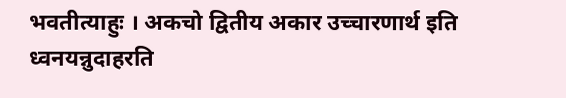भवतीत्याहुः । अकचो द्वितीय अकार उच्चारणार्थ इति ध्वनयन्नुदाहरति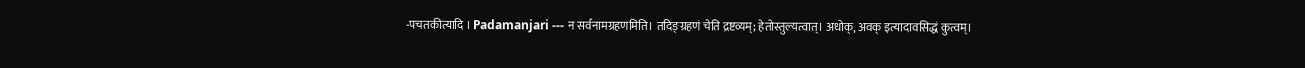-पचतकीत्यादि । Padamanjari --- न सर्वनामग्रहणमिति। तदिङ्ग्रहणं चेति द्रष्टव्यम्; हेतोस्तुल्यत्वात्। अधोक्, अवक् इत्यादावसिद्धं कुत्वम्।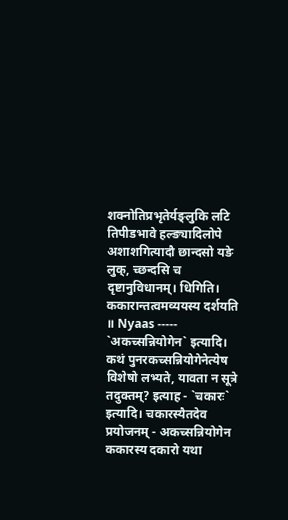शक्नोतिप्रभृतेर्यङ्लुकि लटि तिपीडभावे हल्ङ्यादिलोपे अशाशगित्यादौ छान्दसो यङे लुक्, च्छन्दसि च दृष्टानुविधानम्। धिगिति। ककारान्तत्वमव्ययस्य दर्शयति ॥ Nyaas ----- `अकच्सन्नियोगेन` इत्यादि। कथं पुनरकच्सन्नियोगेनेत्येष विशेषो लभ्यते, यावता न सूत्रे तदुक्तम्? इत्याह - `चकारः` इत्यादि। चकारस्यैतदेव प्रयोजनम् - अकच्सन्नियोगेन ककारस्य दकारो यथा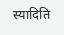स्यादिति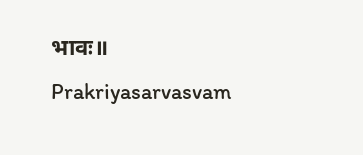भावः॥ Prakriyasarvasvam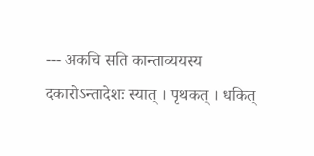--- अकचि सति कान्ताव्ययस्य दकारोऽन्तादेशः स्यात् । पृथकत् । धकित्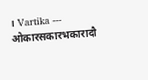। Vartika --- ओकारसकारभकारादौ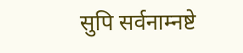सुपि सर्वनाम्नष्टे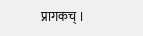प्रागकच् ।